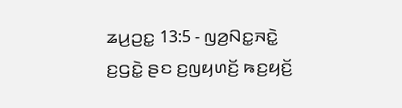ꤘꤣ꤬ꤑꤢ꤭ 13:5 - ꤜꤤ꤬ꤡꤢ꤭ꤏꤢꤧ꤭ ꤢ꤬ꤞꤢꤧ꤭ ꤔꤢ ꤢ꤬ꤜꤟꤛꤢꤩ꤬ ꤒꤢ꤬ꤟꤢꤩ꤬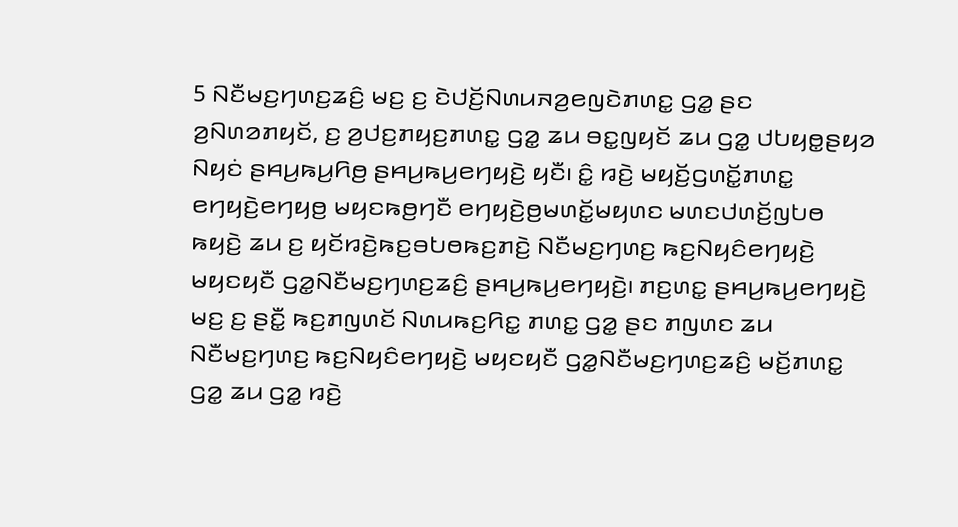5 ꤡꤢꤪꤗꤢ꤬ꤚꤛꤢ꤬ꤘꤢꤨ꤬ ꤗꤢ꤬ ꤢ꤬ ꤢꤧꤓꤢꤩ꤬ꤡꤛꤣꤏꤤ꤬ꤕꤜꤢꤧꤊꤛꤢ꤭ ꤞꤤ꤭ ꤔꤢ ꤤ꤬ꤡꤛꤤꤊꤟꤢꤩ, ꤢ꤬ ꤤ꤬ꤓꤢ꤬ꤊꤟꤢ꤬ꤊꤛꤢ꤭ ꤞꤤ꤭ ꤘꤣ ꤋꤢ꤭ꤜꤟꤢꤩ ꤘꤣ ꤞꤤ꤭ ꤓꤝꤟꤥ꤭ꤔꤟꤤ ꤡꤟꤢꤦ ꤔꤌꤣ꤬ꤒꤣ꤬ꤖꤥ꤬ ꤔꤌꤣ꤬ꤒꤣ꤬ꤕꤚꤟꤢꤧ꤬ ꤟꤢꤪ꤯ ꤢꤨ꤭ ꤙꤢꤧ꤬ ꤗꤟꤢꤩ꤬ꤞꤛꤢꤩ꤭ꤊꤛꤢ꤭ ꤕꤚꤟꤢꤧ꤬ꤕꤚꤟꤥ꤬ ꤗꤟꤢꤒꤥ꤬ꤚꤢꤪ ꤕꤚꤟꤢꤧ꤬ꤥ꤬ꤗꤛꤢꤩ꤭ꤗꤟꤛꤢ ꤗꤛꤢꤓꤛꤢꤩ꤬ꤜꤝꤥ ꤒꤟꤢꤧ꤬ ꤘꤣ ꤢ꤬ ꤟꤢꤩꤙꤢꤧ꤬ꤒꤢ꤬ꤋꤝꤥꤒꤢ꤬ꤊꤢꤧ꤬ ꤡꤢꤪꤗꤢ꤬ꤚꤛꤢ꤬ ꤒꤢ꤬ꤡꤟꤢꤨꤕꤚꤟꤢꤧ꤬ ꤗꤟꤢꤟꤢꤪ ꤞꤤ꤭ꤡꤢꤪꤗꤢ꤬ꤚꤛꤢ꤬ꤘꤢꤨ꤬ ꤔꤌꤣ꤬ꤒꤣ꤬ꤕꤚꤟꤢꤧ꤬꤯ ꤊꤢ꤬ꤛꤢ꤭ ꤔꤌꤣ꤬ꤒꤣ꤬ꤕꤚꤟꤢꤧ꤬ ꤗꤢ꤬ ꤢ꤬ ꤔꤢꤪ꤭ ꤒꤢ꤬ꤊꤜꤛꤢꤩ ꤡꤛꤣꤒꤢ꤬ꤖꤢ꤭ ꤊꤛꤢ꤭ ꤞꤤ꤭ ꤔꤢ ꤊꤜꤛꤢ ꤘꤣ ꤡꤢꤪꤗꤢ꤬ꤚꤛꤢ꤬ ꤒꤢ꤬ꤡꤟꤢꤨꤕꤚꤟꤢꤧ꤬ ꤗꤟꤢꤟꤢꤪ ꤞꤤ꤭ꤡꤢꤪꤗꤢ꤬ꤚꤛꤢ꤬ꤘꤢꤨ꤬ ꤗꤢꤩ꤬ꤊꤛꤢ꤭ ꤞꤤ꤭ ꤘꤣ ꤞꤤ꤭ ꤙꤢꤧ꤬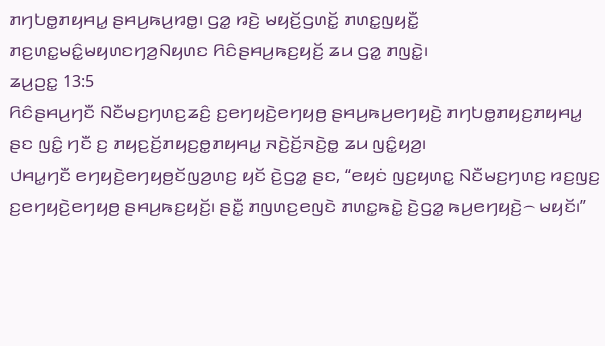ꤊꤚꤝꤥ꤭ꤊꤟꤌꤣ꤭ ꤔꤌꤣ꤬ꤒꤣ꤬ꤙꤥ꤭꤯ ꤞꤤ꤭ ꤙꤢꤧ꤬ ꤗꤟꤢꤩ꤬ꤞꤛꤢꤩ꤭ ꤊꤛꤢ꤭ꤜꤟꤢꤪ꤭ ꤊꤢ꤬ꤛꤢ꤭ꤗꤢꤨ꤭ꤗꤟꤛꤢꤚꤤ꤬ꤡꤟꤛꤢ ꤖꤢꤨꤔꤌꤣ꤬ꤒꤢ꤬ꤟꤢꤩ꤬ ꤘꤣ ꤞꤤ꤭ ꤊꤜꤢꤧ꤭꤯
ꤘꤣ꤬ꤑꤢ꤭ 13:5
ꤖꤢꤨꤔꤌꤣ꤬ꤚꤢꤪ ꤡꤢꤪꤗꤢ꤬ꤚꤛꤢ꤬ꤘꤢꤨ꤬ ꤢ꤬ꤕꤚꤟꤢꤧ꤬ꤕꤚꤟꤥ꤬ ꤔꤌꤣ꤬ꤒꤣ꤬ꤕꤚꤟꤢꤧ꤬ ꤊꤚꤝꤥ꤭ꤊꤟꤢ꤬ꤊꤟꤌꤣ꤭ ꤔꤢ ꤜꤢꤨ꤭ ꤚꤢꤪ ꤢ꤬ ꤊꤟꤢ꤬ꤢꤩ꤬ꤊꤟꤢ꤬ꤥ꤭ꤊꤟꤌꤣ꤭ ꤏꤢꤧ꤬ꤢꤩ꤬ꤏꤢꤧ꤬ꤥ꤭ ꤘꤣ ꤜꤢꤨ꤭ꤟꤤ꤬꤯
ꤓꤌꤣ꤭ꤚꤢꤪ ꤕꤚꤟꤢꤧ꤬ꤕꤚꤟꤥ꤬ꤢꤩꤜꤤ꤬ꤛꤢ꤬ ꤟꤢꤩ ꤢꤧ꤬ꤞꤤ꤭ ꤔꤢ, “ꤕꤟꤢꤦ ꤜꤢ꤬ꤟꤛꤢ꤭ ꤡꤢꤪꤗꤢ꤬ꤚꤛꤢ꤬ ꤙꤢ꤬ꤜꤢ꤬ ꤢ꤬ꤕꤚꤟꤢꤧ꤬ꤕꤚꤟꤥ꤬ ꤔꤌꤣ꤬ꤒꤢ꤬ꤟꤢꤩ꤬꤯ ꤔꤢꤪ꤭ ꤊꤜꤛꤢ꤬ꤕꤜꤢꤧ ꤊꤛꤢ꤭ꤒꤢꤧ꤭ ꤢꤧ꤬ꤞꤤ꤭ ꤒꤣ꤬ꤕꤚꤟꤢꤧ꤬꤮ ꤗꤟꤢꤩ꤯”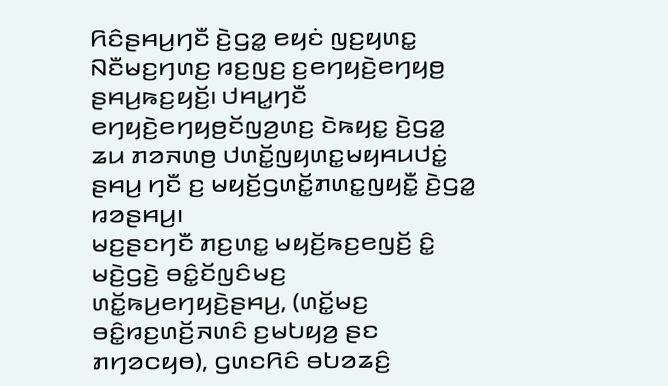ꤖꤢꤨꤔꤌꤣ꤬ꤚꤢꤪ ꤢꤧ꤬ꤞꤤ꤭ ꤕꤟꤢꤦ ꤜꤢ꤬ꤟꤛꤢ꤭ ꤡꤢꤪꤗꤢ꤬ꤚꤛꤢ꤬ ꤙꤢ꤬ꤜꤢ꤬ ꤢ꤬ꤕꤚꤟꤢꤧ꤬ꤕꤚꤟꤥ꤬ ꤔꤌꤣ꤬ꤒꤢ꤬ꤟꤢꤩ꤬꤯ ꤓꤌꤣ꤭ꤚꤢꤪ ꤕꤚꤟꤢꤧ꤬ꤕꤚꤟꤥ꤬ꤢꤩꤜꤤ꤬ꤛꤢ꤬ ꤢꤧꤒꤟꤢ꤭ ꤢꤧ꤬ꤞꤤ꤭ ꤘꤣ ꤊꤤꤏꤛꤥ꤬ ꤓꤛꤢꤩ꤭ꤜꤟꤛꤢ꤭ꤗꤟꤌꤣꤓꤢꤦ꤭ ꤔꤌꤣ꤬ ꤚꤢꤪ ꤢ꤬ ꤗꤟꤢꤩ꤬ꤞꤛꤢꤩ꤭ꤊꤛꤢ꤭ꤜꤟꤢꤪ꤭ ꤢꤧ꤬ꤞꤤ꤭ ꤙꤤꤔꤌꤣ꤬꤯
ꤗꤢ꤬ꤔꤢꤚꤢꤪ ꤊꤢ꤬ꤛꤢ꤭ ꤗꤟꤢꤩ꤬ꤒꤢ꤬ꤕꤜꤢꤩ꤬ ꤢꤨ꤭ ꤗꤢꤧ꤬ꤞꤢꤧ꤬ ꤋꤢꤨ꤭ꤢꤩꤜꤢꤨꤗꤢ꤬ ꤛꤢꤩ꤭ꤒꤣ꤬ꤕꤚꤟꤢꤧ꤬ꤔꤌꤣ꤬, (ꤛꤢꤩ꤭ꤗꤢ꤬ ꤋꤢꤨ꤭ꤙꤢ꤬ꤛꤢꤩ꤬ꤏꤛꤢꤨ ꤢ꤬ꤗꤝꤟꤤ꤬ ꤔꤢ ꤊꤚꤤꤍꤟꤥ), ꤞꤛꤢꤖꤢꤨ ꤋꤝꤤꤘꤢꤨ꤬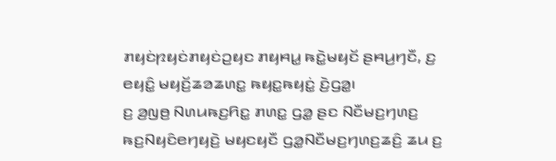ꤊꤟꤢꤦꤐꤟꤢꤦꤊꤟꤢꤦꤑꤟꤢ ꤊꤟꤌꤣ꤭ ꤒꤢꤧ꤭ꤗꤟꤢꤩ ꤔꤌꤣ꤬ꤚꤢꤪ, ꤢ꤬ ꤕꤟꤢꤨ꤭ ꤗꤟꤢꤩ꤬ꤘꤤꤘꤛꤢ꤭ ꤒꤟꤢ꤭ꤒꤟꤢꤦ꤭ ꤢꤧ꤬ꤞꤤ꤭꤯
ꤢ꤬ ꤤ꤬ꤜꤥ꤬ ꤡꤛꤣꤒꤢ꤬ꤖꤢ꤭ ꤊꤛꤢ꤭ ꤞꤤ꤭ ꤔꤢ ꤡꤢꤪꤗꤢ꤬ꤚꤛꤢ꤬ ꤒꤢ꤬ꤡꤟꤢꤨꤕꤚꤟꤢꤧ꤬ ꤗꤟꤢꤟꤢꤪ ꤞꤤ꤭ꤡꤢꤪꤗꤢ꤬ꤚꤛꤢ꤬ꤘꤢꤨ꤬ ꤘꤣ ꤢ꤬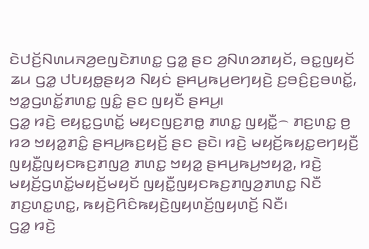ꤢꤧꤓꤢꤩ꤬ꤡꤛꤣꤏꤤ꤬ꤕꤜꤢꤧꤊꤛꤢ꤭ ꤞꤤ꤭ ꤔꤢ ꤤ꤬ꤡꤛꤤꤊꤟꤢꤩ, ꤋꤢ꤭ꤜꤟꤢꤩ ꤘꤣ ꤞꤤ꤭ ꤓꤝꤟꤥ꤭ꤔꤟꤤ ꤡꤟꤢꤦ ꤔꤌꤣ꤬ꤒꤣ꤬ꤕꤚꤟꤢꤧ꤬ ꤢ꤬ꤋꤢꤨ꤬ꤢ꤬ꤋꤛꤢꤩ꤭, ꤠꤤ꤭ꤞꤛꤢꤩ꤭ꤊꤛꤢ꤭ ꤜꤢꤨ꤭ ꤔꤢ ꤜꤟꤢꤪ ꤔꤌꤣ꤬꤯
ꤞꤤ꤭ ꤙꤢꤧ꤬ ꤕꤟꤢ꤭ꤞꤛꤢꤩ꤭ ꤗꤟꤢꤜꤢ꤬ꤊꤥ꤭ ꤊꤛꤢ꤭ ꤜꤟꤢꤪ꤭꤮ ꤊꤢ꤬ꤛꤢ꤭ ꤥ꤬ ꤙꤤ ꤠꤟꤤ꤭ꤊꤢꤨ꤭ ꤔꤌꤣ꤬ꤒꤢ꤬ꤟꤢꤩ꤬ ꤔꤢ ꤔꤢꤧ꤯ ꤙꤢꤧ꤬ ꤗꤟꤢꤩ꤬ꤒꤟꤢ꤭ꤕꤚꤟꤢꤪ꤬ ꤜꤟꤢꤪ꤭ꤜꤟꤢꤒꤢ꤬ꤊꤜꤤ꤬ ꤊꤛꤢ꤭ ꤠꤟꤤ꤭ ꤔꤌꤣ꤬ꤒꤣ꤬ꤠꤟꤤ꤭, ꤙꤢꤧ꤬ ꤗꤟꤢꤩ꤬ꤞꤛꤢꤩ꤭ꤗꤟꤢꤩ꤬ꤗꤟꤢꤩ ꤜꤟꤢꤪ꤭ꤜꤟꤢꤒꤢ꤬ꤊꤜꤤ꤬ꤊꤛꤢ꤭ ꤡꤢꤪ ꤊꤢ꤬ꤛꤢ꤭ꤛꤢ꤭, ꤒꤟꤢꤧ꤬ꤖꤢꤨꤒꤟꤢꤧ꤬ꤜꤟꤛꤢꤩ꤬ꤜꤟꤛꤢꤩ꤬ ꤡꤢꤪ꤯
ꤞꤤ꤭ ꤙꤢꤧ꤬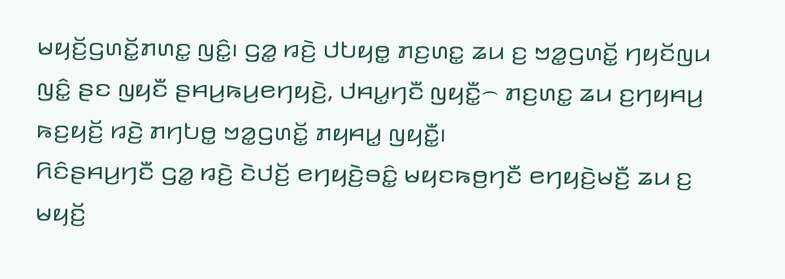ꤗꤟꤢꤩ꤬ꤞꤛꤢꤩ꤭ꤊꤛꤢ꤭ ꤜꤢꤨ꤭꤯ ꤞꤤ꤭ ꤙꤢꤧ꤬ ꤓꤝꤟꤥ꤭ ꤊꤢ꤬ꤛꤢ꤭ ꤘꤣ ꤢ꤬ ꤠꤤ꤭ꤞꤛꤢꤩ꤭ ꤚꤟꤢꤩꤜꤣ ꤜꤢꤨ꤭ ꤔꤢ ꤜꤟꤢꤪ ꤔꤌꤣ꤬ꤒꤣ꤬ꤕꤚꤟꤢꤧ꤬, ꤓꤌꤣ꤭ꤚꤢꤪ ꤜꤟꤢꤪ꤭꤮ ꤊꤢ꤬ꤛꤢ꤭ ꤘꤣ ꤢ꤬ꤚꤟꤌꤣ꤬ ꤒꤢ꤬ꤟꤢꤩ꤬ ꤙꤢꤧ꤬ ꤊꤚꤝꤥ꤭ ꤠꤤ꤭ꤞꤛꤢꤩ꤭ ꤊꤟꤌꤣ꤭ ꤜꤟꤢꤪ꤭꤯
ꤖꤢꤨꤔꤌꤣ꤬ꤚꤢꤪ ꤞꤤ꤭ ꤙꤢꤧ꤬ ꤢꤧꤓꤢꤩ꤬ ꤕꤚꤟꤢꤧ꤬ꤋꤢꤨ꤭ ꤗꤟꤢꤒꤥ꤬ꤚꤢꤪ ꤕꤚꤟꤢꤧ꤬ꤗꤢꤪ꤬ ꤘꤣ ꤢ꤬ ꤗꤟꤢꤩ꤬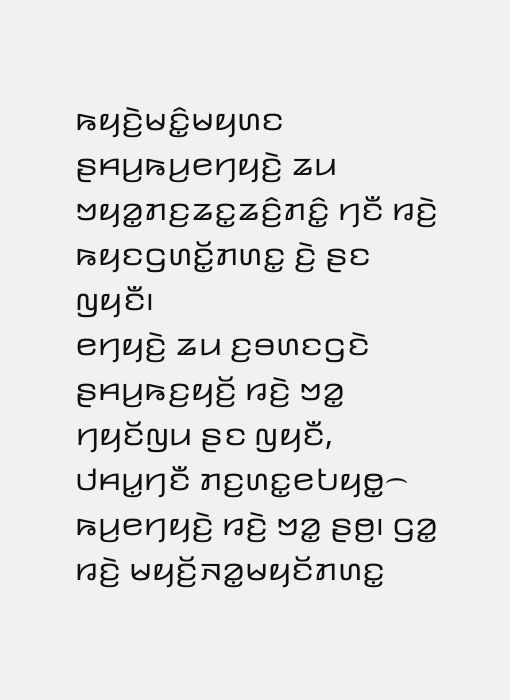ꤒꤟꤢꤧ꤬ꤗꤢꤨ꤭ꤗꤟꤛꤢ ꤔꤌꤣ꤬ꤒꤣ꤬ꤕꤚꤟꤢꤧ꤬ ꤘꤣ ꤠꤟꤤ꤭ꤊꤢ꤬ꤘꤢ꤭ꤘꤢꤨ꤬ꤊꤢꤨ꤭ ꤚꤢꤪ ꤙꤢꤧ꤬ ꤒꤟꤢꤞꤛꤢꤩ꤭ꤊꤛꤢ꤭ ꤢꤧ꤬ ꤔꤢ ꤜꤟꤢꤪ꤯
ꤕꤚꤟꤢꤧ꤬ ꤘꤣ ꤢ꤬ꤋꤛꤢꤞꤢꤧ ꤔꤌꤣ꤬ꤒꤢ꤬ꤟꤢꤩ꤬ ꤙꤢꤧ꤬ ꤠꤤ꤭ ꤚꤟꤢꤩꤜꤣ ꤔꤢ ꤜꤟꤢꤪ, ꤓꤌꤣ꤭ꤚꤢꤪ ꤊꤢ꤬ꤛꤢ꤭ꤕꤝꤟꤥ꤭꤮ ꤒꤣ꤬ꤕꤚꤟꤢꤧ꤬ ꤙꤢꤧ꤬ ꤠꤤ꤭ ꤔꤥ꤬꤯ ꤞꤤ꤭ ꤙꤢꤧ꤬ ꤗꤟꤢꤩ꤬ꤏꤤ꤭ꤗꤟꤢꤩꤊꤛꤢ꤭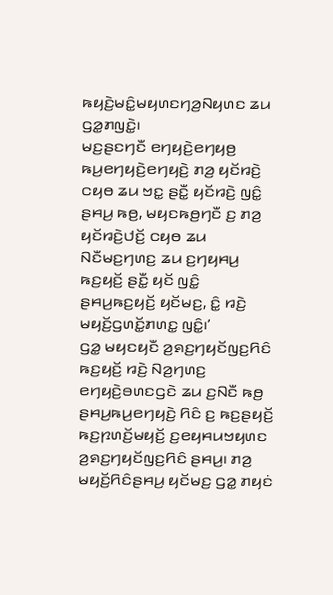ꤒꤟꤢꤧ꤬ꤗꤢꤨ꤭ꤗꤟꤛꤢꤚꤤ꤬ꤡꤟꤛꤢ ꤘꤣ ꤞꤤ꤭ꤊꤜꤢꤧ꤭꤯
ꤗꤢ꤬ꤔꤢꤚꤢꤪ ꤕꤚꤟꤢꤧ꤬ꤕꤚꤟꤥ꤬ ꤒꤣ꤬ꤕꤚꤟꤢꤧ꤬ꤕꤚꤟꤢꤧ꤬ ꤊꤤ꤬ ꤟꤢꤩꤙꤢꤧ꤬ ꤍꤟꤥ ꤘꤣ ꤠꤢ꤭ ꤔꤢꤪ꤭ ꤟꤢꤩꤙꤢꤧ꤬ ꤜꤢꤨ꤭ ꤔꤌꤣ꤬ ꤒꤥ꤬, ꤗꤟꤢꤒꤥ꤬ꤚꤢꤪ ꤢ꤬ ꤊꤤ꤬ ꤟꤢꤩꤙꤢꤧ꤬ꤓꤢꤩ꤬ ꤍꤟꤥ ꤘꤣ ꤡꤢꤪꤗꤢ꤬ꤚꤛꤢ꤬ ꤘꤣ ꤢ꤬ꤚꤟꤌꤣ꤬ ꤒꤢ꤬ꤟꤢꤩ꤬ ꤔꤢꤪ꤭ ꤟꤢꤩ ꤜꤢꤨ꤭ ꤔꤌꤣ꤬ꤒꤢ꤬ꤟꤢꤩ꤬ ꤟꤢꤩꤗꤢ꤬, ꤢꤨ꤭ ꤙꤢꤧ꤬ ꤗꤟꤢꤩ꤬ꤞꤛꤢꤩ꤭ꤊꤛꤢ꤭ ꤜꤢꤨ꤭꤯’
ꤞꤤ꤭ ꤗꤟꤢꤟꤢꤪ ꤤ꤬ꤎꤢ꤬ꤚꤟꤢꤩꤜꤢ꤬ꤖꤢꤨ ꤒꤢ꤬ꤟꤢꤩ꤬ ꤙꤢꤧ꤬ ꤡꤤ꤬ꤚꤛꤢ꤬ ꤕꤚꤟꤢꤧ꤬ꤋꤛꤢꤞꤢꤧ ꤘꤣ ꤢ꤬ꤡꤢꤪ ꤒꤥ꤬ ꤔꤌꤣ꤬ꤒꤣ꤬ꤕꤚꤟꤢꤧ꤬ ꤖꤢꤨ ꤢ꤬ ꤒꤢ꤬ꤔꤟꤢꤩ꤬ ꤒꤢ꤬ꤐꤛꤢꤩ꤬ꤗꤟꤢꤩ꤬ ꤢ꤬ꤕꤟꤌꤣꤠꤟꤛꤢ ꤤ꤬ꤎꤢ꤬ꤚꤟꤢꤩꤜꤢ꤬ꤖꤢꤨ ꤔꤌꤣ꤬꤯ ꤊꤤ꤬ ꤗꤟꤢꤩ꤬ꤖꤢꤨꤔꤌꤣ꤬ ꤟꤢꤩꤗꤢ꤬ ꤞꤤ꤭ ꤊꤟꤢꤦ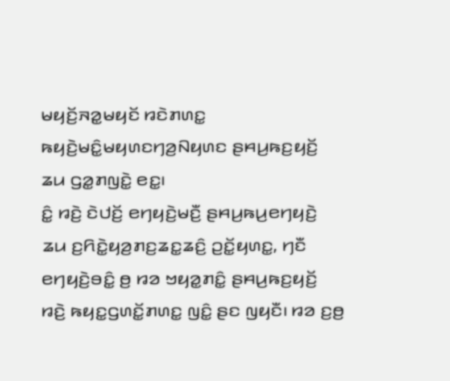ꤗꤟꤢꤩ꤬ꤏꤤ꤭ꤗꤟꤢꤩ ꤙꤢꤧꤊꤛꤢ꤭ ꤒꤟꤢꤧ꤬ꤗꤢꤨ꤭ꤗꤟꤛꤢꤚꤤ꤬ꤡꤟꤛꤢ ꤔꤌꤣ꤬ꤒꤢ꤬ꤟꤢꤩ꤬ ꤘꤣ ꤞꤤ꤭ꤊꤜꤢꤧ꤭ ꤕꤢ꤭꤯
ꤢꤨ꤭ ꤙꤢꤧ꤬ ꤢꤧꤓꤢꤩ꤬ ꤕꤚꤟꤢꤧ꤬ꤗꤢꤪ꤬ ꤔꤌꤣ꤬ꤒꤣ꤬ꤕꤚꤟꤢꤧ꤬ ꤘꤣ ꤢ꤬ꤖꤢꤧ꤭ꤟꤤ꤬ꤊꤢ꤬ꤘꤢ꤭ꤘꤢꤨ꤬ ꤑꤢꤩ꤭ꤟꤛꤢ꤭, ꤚꤢꤪ ꤕꤚꤟꤢꤧ꤬ꤋꤢꤨ꤭ ꤥ꤬ ꤙꤤ ꤠꤟꤤ꤭ꤊꤢꤨ꤭ ꤔꤌꤣ꤬ꤒꤢ꤬ꤟꤢꤩ꤬ ꤙꤢꤧ꤬ ꤒꤟꤢ꤭ꤞꤛꤢꤩ꤭ꤊꤛꤢ꤭ ꤜꤢꤨ꤭ ꤔꤢ ꤜꤟꤢꤪ꤯ ꤙꤤ ꤢ꤬ꤥ꤬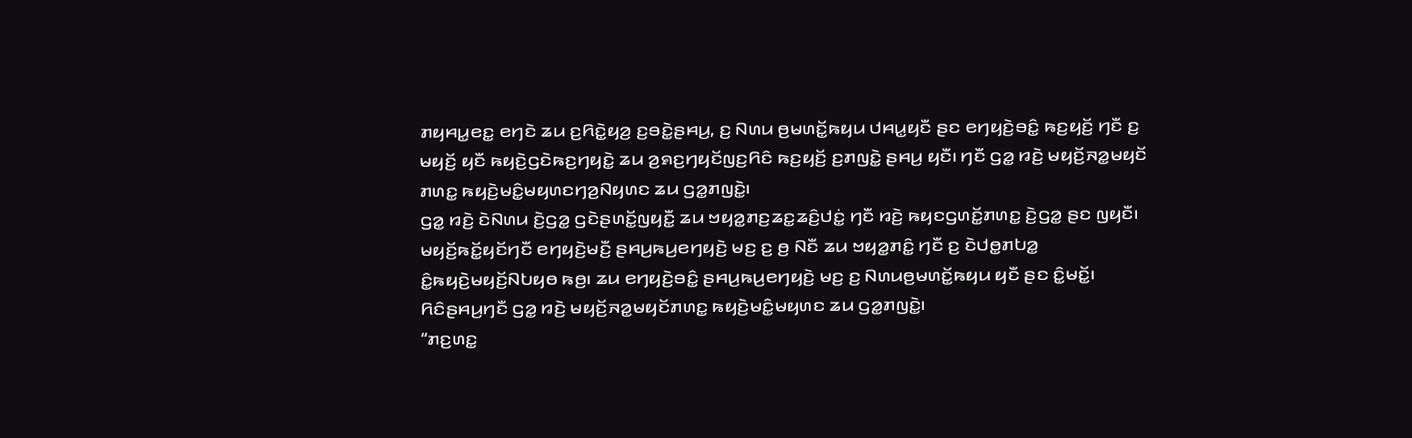ꤊꤟꤌꤣ꤭ꤕꤢ꤭ ꤕꤚꤢꤧ ꤘꤣ ꤢ꤬ꤖꤢꤧ꤭ꤟꤤ꤬ ꤢ꤬ꤋꤢꤧ꤭ꤔꤌꤣ꤬, ꤢ꤬ ꤡꤛꤣ ꤥ꤬ꤗꤛꤢꤩ꤭ꤒꤟꤣ ꤓꤌꤣ꤭ꤟꤢꤪ ꤔꤢ ꤕꤚꤟꤢꤧ꤬ꤋꤢꤨ꤭ ꤒꤢ꤬ꤟꤢꤩ꤬ ꤚꤢꤪ ꤢ꤬ ꤗꤟꤢꤩ꤬ ꤟꤢꤪ ꤒꤟꤢꤧ꤬ꤞꤢꤧꤒꤢ꤬ꤚꤟꤢꤧ꤭ ꤘꤣ ꤤ꤬ꤎꤢ꤬ꤚꤟꤢꤩꤜꤢ꤬ꤖꤢꤨ ꤒꤢ꤬ꤟꤢꤩ꤬ ꤢ꤬ꤊꤜꤢꤧ꤭ ꤔꤌꤣ꤬ ꤟꤢꤪ꤯ ꤚꤢꤪ ꤞꤤ꤭ ꤙꤢꤧ꤬ ꤗꤟꤢꤩ꤬ꤏꤤ꤭ꤗꤟꤢꤩ ꤊꤛꤢ꤭ ꤒꤟꤢꤧ꤬ꤗꤢꤨ꤭ꤗꤟꤛꤢꤚꤤ꤬ꤡꤟꤛꤢ ꤘꤣ ꤞꤤ꤭ꤊꤜꤢꤧ꤭꤯
ꤞꤤ꤭ ꤙꤢꤧ꤬ ꤢꤧꤡꤛꤣ ꤢꤧ꤬ꤞꤤ꤭ ꤞꤢꤧꤔꤛꤢꤩ꤭ꤜꤟꤢꤪ꤭ ꤘꤣ ꤠꤟꤤ꤭ꤊꤢ꤬ꤘꤢ꤭ꤘꤢꤨ꤬ꤓꤢꤦ꤭ ꤚꤢꤪ ꤙꤢꤧ꤬ ꤒꤟꤢꤞꤛꤢꤩ꤭ꤊꤛꤢ꤭ ꤢꤧ꤬ꤞꤤ꤭ ꤔꤢ ꤜꤟꤢꤪ꤯ ꤗꤟꤢꤩ꤬ꤒꤢꤩ꤭ꤟꤢꤩꤚꤢꤪ ꤕꤚꤟꤢꤧ꤬ꤗꤢꤪ꤬ ꤔꤌꤣ꤬ꤒꤣ꤬ꤕꤚꤟꤢꤧ꤬ ꤗꤢ꤬ ꤢ꤬ ꤥ꤬ ꤡꤢꤪ ꤘꤣ ꤠꤟꤤ꤭ꤊꤢꤨ꤭ ꤚꤢꤪ ꤢ꤬ ꤢꤧꤓꤥ꤭ꤊꤝꤤ꤭ ꤢꤨ꤭ꤒꤟꤢꤧ꤬ꤗꤟꤢꤩ꤬ꤡꤝꤟꤥ ꤒꤥ꤬꤯ ꤘꤣ ꤕꤚꤟꤢꤧ꤬ꤋꤢꤨ꤭ ꤔꤌꤣ꤬ꤒꤣ꤬ꤕꤚꤟꤢꤧ꤬ ꤗꤢ꤬ ꤢ꤬ ꤡꤛꤣꤥ꤬ꤗꤛꤢꤩ꤭ꤒꤟꤣ ꤟꤢꤪ ꤔꤢ ꤢꤨ꤭ꤗꤢꤩ꤭꤯ ꤖꤢꤨꤔꤌꤣ꤬ꤚꤢꤪ ꤞꤤ꤭ ꤙꤢꤧ꤬ ꤗꤟꤢꤩ꤬ꤏꤤ꤭ꤗꤟꤢꤩꤊꤛꤢ꤭ ꤒꤟꤢꤧ꤬ꤗꤢꤨ꤭ꤗꤟꤛꤢ ꤘꤣ ꤞꤤ꤭ꤊꤜꤢꤧ꤭꤯
“ꤊꤢ꤬ꤛꤢ꤭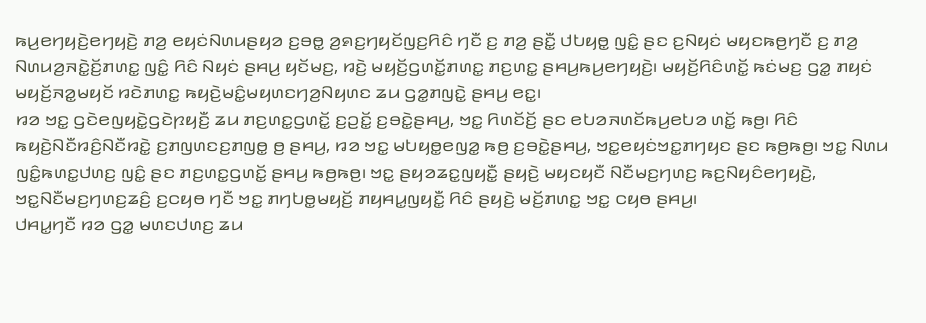ꤒꤣ꤬ꤕꤚꤟꤢꤧ꤬ꤕꤚꤟꤢꤧ꤬ ꤊꤤ꤬ ꤕꤟꤢꤦꤡꤛꤣꤔꤟꤤ ꤢ꤬ꤋꤥ꤭ ꤤ꤬ꤎꤢ꤬ꤚꤟꤢꤩꤜꤢ꤬ꤖꤢꤨ ꤚꤢꤪ ꤢ꤬ ꤊꤤ꤬ ꤔꤢꤪ꤭ ꤓꤝꤟꤥ꤭ ꤜꤢꤨ꤭ ꤔꤢ ꤢ꤬ꤡꤟꤢꤦ ꤗꤟꤢꤒꤥ꤬ꤚꤢꤪ ꤢ꤬ ꤊꤤ꤬ ꤡꤛꤣꤤ꤬ꤏꤢꤧ꤭ꤢꤩ꤬ꤊꤛꤢ꤭ ꤜꤢꤨ꤭ ꤖꤢꤨ ꤡꤟꤢꤦ ꤔꤌꤣ꤬ ꤟꤢꤩꤗꤢ꤬, ꤙꤢꤧ꤬ ꤗꤟꤢꤩ꤬ꤞꤛꤢꤩ꤭ꤊꤛꤢ꤭ ꤊꤢ꤬ꤛꤢ꤭ ꤔꤌꤣ꤬ꤒꤣ꤬ꤕꤚꤟꤢꤧ꤬꤯ ꤗꤟꤢꤩ꤬ꤖꤢꤨꤛꤢꤩ꤭ ꤒꤢꤦꤗꤢ꤬ ꤞꤤ꤭ ꤊꤟꤢꤦ ꤗꤟꤢꤩ꤬ꤏꤤ꤭ꤗꤟꤢꤩ ꤙꤢꤧꤊꤛꤢ꤭ ꤒꤟꤢꤧ꤬ꤗꤢꤨ꤭ꤗꤟꤛꤢꤚꤤ꤬ꤡꤟꤛꤢ ꤘꤣ ꤞꤤ꤭ꤊꤜꤢꤧ꤭ ꤔꤌꤣ꤬ ꤕꤢ꤭꤯
ꤙꤤ ꤠꤢ꤭ ꤞꤢꤧꤕꤜꤟꤢꤧ꤭ꤞꤢꤧꤐꤟꤢꤪ꤬ ꤘꤣ ꤊꤢ꤬ꤛꤢ꤭ꤞꤛꤢꤩ꤭ ꤢ꤬ꤑꤢꤩ꤭ ꤢ꤬ꤋꤢꤧ꤭ꤔꤌꤣ꤬, ꤠꤢ꤭ ꤖꤛꤢꤩꤢꤩ꤬ ꤔꤢ ꤕꤝꤤꤏꤛꤢꤩꤒꤣ꤬ꤕꤝꤤ ꤛꤢꤩ꤭ ꤒꤥ꤬꤯ ꤖꤢꤨ ꤒꤟꤢꤧ꤬ꤡꤢꤪꤙꤢꤨ꤬ꤡꤢꤪꤙꤢꤧ꤭ ꤢ꤬ꤊꤜꤛꤢꤢ꤬ꤊꤜꤥ꤭ ꤥ꤬ ꤔꤌꤣ꤬, ꤙꤤ ꤠꤢ꤭ ꤗꤝꤟꤥ꤭ꤕꤜꤤ꤭ ꤒꤥ꤬ ꤢ꤬ꤋꤢꤧ꤭ꤔꤌꤣ꤬, ꤠꤢ꤭ꤕꤟꤢꤦꤠꤢ꤭ꤊꤚꤟꤢ ꤔꤢ ꤒꤥ꤬ꤒꤥ꤬꤯ ꤠꤢ꤭ ꤡꤛꤣ ꤜꤢꤨ꤭ꤒꤛꤢ꤭ꤓꤛꤢ꤬ ꤜꤢꤨ꤭ ꤔꤢ ꤊꤢ꤬ꤛꤢ꤭ꤞꤛꤢꤩ꤭ ꤔꤌꤣ꤬ ꤒꤥ꤬ꤒꤥ꤬꤯ ꤠꤢ꤭ ꤔꤟꤤꤘꤢ꤭ꤜꤟꤢꤪ꤭ ꤔꤟꤢꤧ꤬ ꤗꤟꤢꤟꤢꤪ ꤡꤢꤪꤗꤢ꤬ꤚꤛꤢ꤬ ꤒꤢ꤬ꤡꤟꤢꤨꤕꤚꤟꤢꤧ꤬, ꤠꤢ꤭ꤡꤢꤪꤗꤢ꤬ꤚꤛꤢ꤬ꤘꤢꤨ꤬ ꤢ꤬ꤍꤟꤥ ꤚꤢꤪ ꤠꤢ꤭ ꤊꤚꤝꤥ꤭ꤗꤟꤢꤩ꤬ ꤊꤟꤌꤣ꤭ꤜꤟꤢꤪ꤭ ꤖꤢꤨ ꤔꤟꤢꤧ꤬ ꤗꤢꤩ꤬ꤊꤛꤢ꤭ ꤠꤢ꤭ ꤍꤟꤥ ꤔꤌꤣ꤬꤯
ꤓꤌꤣ꤭ꤚꤢꤪ ꤙꤤ ꤞꤤ꤭ ꤗꤛꤢꤓꤛꤢ꤬ ꤘꤣ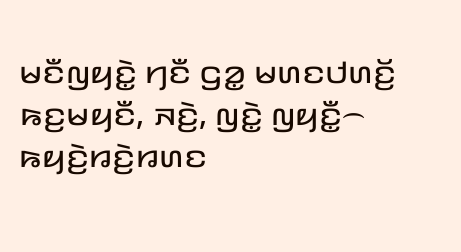ꤗꤢꤪꤜꤟꤢꤧ꤭ ꤚꤢꤪ ꤞꤤ꤭ ꤗꤛꤢꤓꤛꤢꤩ꤬ ꤒꤢ꤬ꤗꤟꤢꤪ, ꤏꤢꤧ꤬, ꤜꤢꤧ꤭ ꤜꤟꤢꤪ꤭꤮ ꤒꤟꤢꤧ꤬ꤙꤢꤧ꤬ꤙꤛꤢ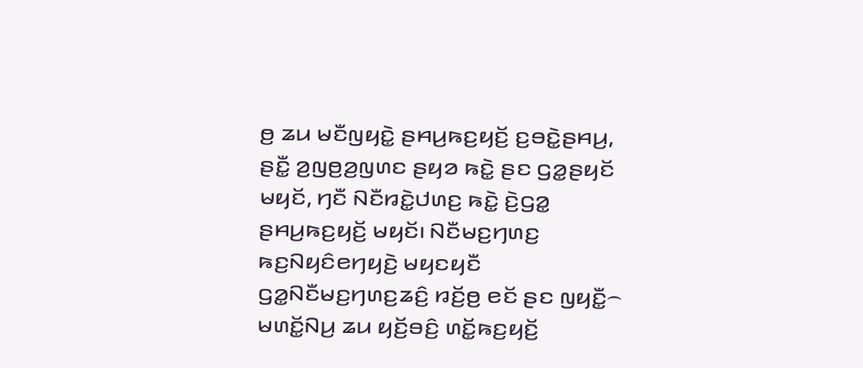ꤥ꤬ ꤘꤣ ꤗꤢꤪꤜꤟꤢꤧ꤭ ꤔꤌꤣ꤬ꤒꤢ꤬ꤟꤢꤩ꤬ ꤢ꤬ꤋꤢꤧ꤭ꤔꤌꤣ꤬, ꤔꤢꤪ꤭ ꤤ꤬ꤜꤥ꤬ꤤ꤬ꤜꤛꤢ ꤔꤟꤤ ꤒꤢꤧ꤭ ꤔꤢ ꤞꤤ꤭ꤔꤟꤢꤩ ꤗꤟꤢꤩ, ꤚꤢꤪ ꤡꤢꤪꤙꤢꤧ꤭ꤓꤛꤢ꤬ ꤒꤢꤧ꤭ ꤢꤧ꤬ꤞꤤ꤭ ꤔꤌꤣ꤬ꤒꤢ꤬ꤟꤢꤩ꤬ ꤗꤟꤢꤩ꤯ ꤡꤢꤪꤗꤢ꤬ꤚꤛꤢ꤬ ꤒꤢ꤬ꤡꤟꤢꤨꤕꤚꤟꤢꤧ꤬ ꤗꤟꤢꤟꤢꤪ ꤞꤤ꤭ꤡꤢꤪꤗꤢ꤬ꤚꤛꤢ꤬ꤘꤢꤨ꤬ ꤙꤢꤩ꤬ꤥ꤬ ꤕꤢꤩ ꤔꤢ ꤜꤟꤢꤪ꤭꤮ ꤗꤛꤢꤩ꤭ꤡꤣ꤬ ꤘꤣ ꤟꤢꤩ꤬ꤋꤢꤨ꤬ ꤛꤢꤩ꤭ꤒꤢ꤬ꤟꤢꤩ꤬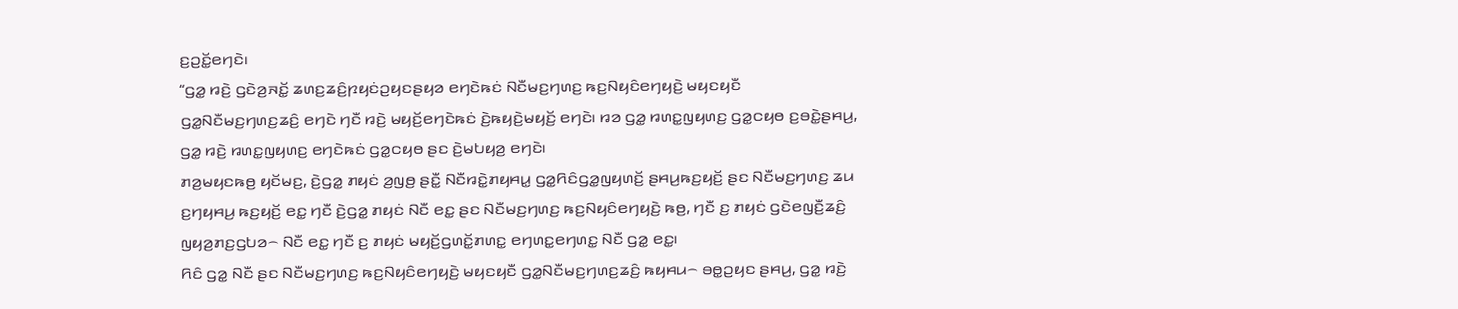ꤢ꤬ꤑꤢꤩ꤭ꤕꤚꤢꤧ꤯
“ꤞꤤ꤭ ꤙꤢꤧ꤬ ꤞꤢꤧꤤ꤬ꤏꤢꤩ꤭ ꤘꤛꤢ꤬ꤘꤢꤨ꤬ꤐꤟꤢꤦꤑꤟꤢꤔꤟꤤ ꤕꤚꤢꤧꤒꤢꤦ ꤡꤢꤪꤗꤢ꤬ꤚꤛꤢ꤬ ꤒꤢ꤬ꤡꤟꤢꤨꤕꤚꤟꤢꤧ꤬ ꤗꤟꤢꤟꤢꤪ ꤞꤤ꤭ꤡꤢꤪꤗꤢ꤬ꤚꤛꤢ꤬ꤘꤢꤨ꤬ ꤕꤚꤢꤧ ꤚꤢꤪ ꤙꤢꤧ꤬ ꤗꤟꤢꤩ꤬ꤕꤚꤢꤧꤒꤢꤦ ꤢꤧ꤬ꤒꤟꤢꤧ꤬ꤗꤟꤢꤩ꤬ ꤕꤚꤢꤧ꤯ ꤙꤤ ꤞꤤ꤭ ꤙꤛꤢ꤭ꤜꤟꤛꤢ꤬ ꤞꤤ꤭ꤍꤟꤥ ꤢ꤬ꤋꤢꤧ꤭ꤔꤌꤣ꤬, ꤞꤤ꤭ ꤙꤢꤧ꤬ ꤙꤛꤢ꤭ꤜꤟꤛꤢ꤬ ꤕꤚꤢꤧꤒꤢꤦ ꤞꤤ꤭ꤍꤟꤥ ꤔꤢ ꤢꤧ꤬ꤗꤝꤟꤤ꤬ ꤕꤚꤢꤧ꤯
ꤊꤤ꤬ꤗꤟꤢꤒꤥ꤬ ꤟꤢꤩꤗꤢ꤬, ꤢꤧ꤬ꤞꤤ꤭ ꤊꤟꤢꤦ ꤤ꤬ꤜꤥ꤬ ꤔꤢꤪ꤭ ꤡꤢꤪꤙꤢꤧ꤭ꤊꤟꤌꤣ꤭ ꤞꤤ꤭ꤖꤢꤨꤞꤤ꤭ꤜꤟꤛꤢꤩ꤬ ꤔꤌꤣ꤬ꤒꤢ꤬ꤟꤢꤩ꤬ ꤔꤢ ꤡꤢꤪꤗꤢ꤬ꤚꤛꤢ꤬ ꤘꤣ ꤢ꤬ꤚꤟꤌꤣ꤬ ꤒꤢ꤬ꤟꤢꤩ꤬ ꤕꤢ꤭ ꤚꤢꤪ ꤢꤧ꤬ꤞꤤ꤭ ꤊꤟꤢꤦ ꤡꤢꤪ ꤕꤢ꤭ ꤔꤢ ꤡꤢꤪꤗꤢ꤬ꤚꤛꤢ꤬ ꤒꤢ꤬ꤡꤟꤢꤨꤕꤚꤟꤢꤧ꤬ ꤒꤥ꤬, ꤚꤢꤪ ꤢ꤬ ꤊꤟꤢꤦ ꤞꤢꤧꤕꤜꤢꤪ꤬ꤘꤢꤨ꤬ ꤜꤟꤤ꤬ꤊꤢ꤬ꤞꤝꤤ꤮ ꤡꤢꤪ ꤕꤢ꤭ ꤚꤢꤪ ꤢ꤬ ꤊꤟꤢꤦ ꤗꤟꤢꤩ꤬ꤞꤛꤢꤩ꤭ꤊꤛꤢ꤭ ꤕꤚꤛꤢ꤭ꤕꤚꤛꤢ꤭ ꤡꤢꤪ ꤞꤤ꤭ ꤕꤢ꤭꤯
ꤖꤢꤨ ꤞꤤ꤭ ꤡꤢꤪ ꤔꤢ ꤡꤢꤪꤗꤢ꤬ꤚꤛꤢ꤬ ꤒꤢ꤬ꤡꤟꤢꤨꤕꤚꤟꤢꤧ꤬ ꤗꤟꤢꤟꤢꤪ ꤞꤤ꤭ꤡꤢꤪꤗꤢ꤬ꤚꤛꤢ꤬ꤘꤢꤨ꤬ ꤒꤟꤌꤣ꤮ ꤋꤥ꤭ꤑꤟꤢ ꤔꤌꤣ꤬, ꤞꤤ꤭ ꤙꤢꤧ꤬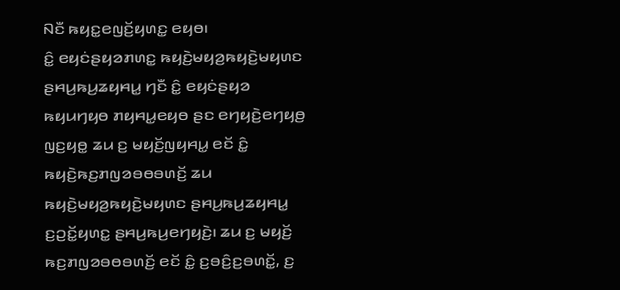ꤡꤢꤪ ꤒꤟꤢ꤭ꤕꤜꤢꤩ꤬ꤟꤛꤢ꤭ ꤕꤟꤥ꤯
ꤢꤨ꤭ ꤕꤟꤢꤦꤔꤟꤤꤊꤛꤢ꤭ ꤒꤟꤢꤧ꤬ꤗꤟꤤ꤬ꤒꤟꤢꤧ꤬ꤗꤟꤛꤢ ꤔꤌꤣ꤬ꤒꤣ꤬ꤘꤟꤌꤣ꤭ ꤚꤢꤪ ꤢꤨ꤭ ꤕꤟꤢꤦꤔꤟꤤ ꤒꤟꤣꤚꤟꤥ ꤊꤟꤌꤣ꤭ꤕꤟꤥ ꤔꤢ ꤕꤚꤟꤢꤧ꤬ꤕꤚꤟꤥ꤬ ꤜꤢ꤬ꤟꤥ꤭ ꤘꤣ ꤢ꤬ ꤗꤟꤢꤩ꤬ꤜꤟꤌꤣ꤭ ꤕꤢꤩ ꤢꤨ꤭ ꤒꤟꤢꤧ꤬ꤒꤢ꤬ꤊꤜꤤꤋꤥꤋꤛꤢꤩ꤬ ꤘꤣ ꤒꤟꤢꤧ꤬ꤗꤟꤤ꤬ꤒꤟꤢꤧ꤬ꤗꤟꤛꤢ ꤔꤌꤣ꤬ꤒꤣ꤬ꤘꤟꤌꤣ꤭ ꤢ꤬ꤑꤢꤩ꤭ꤟꤛꤢ꤭ ꤔꤌꤣ꤬ꤒꤣ꤬ꤕꤚꤟꤢꤧ꤬꤯ ꤘꤣ ꤢ꤬ ꤗꤟꤢꤩ꤬ ꤒꤢ꤬ꤊꤜꤤꤋꤥꤋꤛꤢꤩ꤬ ꤕꤢꤩ ꤢꤨ꤭ ꤢ꤬ꤋꤢꤨ꤬ꤢ꤬ꤋꤛꤢꤩ꤭, ꤢ꤬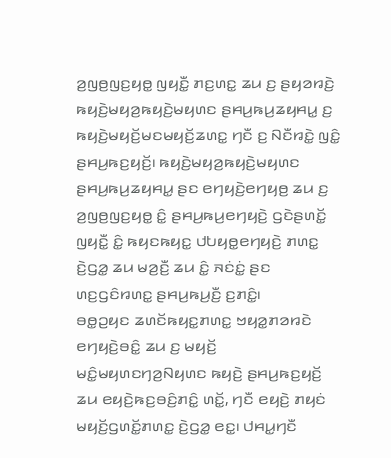ꤤ꤬ꤜꤥ꤬ꤜꤢ꤬ꤟꤥ꤭ ꤜꤟꤢꤪ꤭ ꤊꤢ꤬ꤛꤢ꤭ ꤘꤣ ꤢ꤬ ꤔꤟꤤꤙꤢꤧ꤬ ꤒꤟꤢꤧ꤬ꤗꤟꤤ꤬ꤒꤟꤢꤧ꤬ꤗꤟꤛꤢ ꤔꤌꤣ꤬ꤒꤣ꤬ꤘꤟꤌꤣ꤭ ꤢ꤬ ꤒꤟꤢꤧ꤬ꤗꤟꤢꤩ꤬ꤗꤢꤗꤟꤢꤩ꤬ꤘꤛꤢ꤭ ꤚꤢꤪ ꤢ꤬ ꤡꤢꤪꤙꤢꤧ꤭ ꤜꤢꤨ꤭ ꤔꤌꤣ꤬ꤒꤢ꤬ꤟꤢꤩ꤬꤯ ꤒꤟꤢꤧ꤬ꤗꤟꤤ꤬ꤒꤟꤢꤧ꤬ꤗꤟꤛꤢ ꤔꤌꤣ꤬ꤒꤣ꤬ꤘꤟꤌꤣ꤭ ꤔꤢ ꤕꤚꤟꤢꤧ꤬ꤕꤚꤟꤥ꤬ ꤘꤣ ꤢ꤬ ꤤ꤬ꤜꤥ꤬ꤜꤢ꤬ꤟꤥ꤭ ꤢꤨ꤭ ꤔꤌꤣ꤬ꤒꤣ꤬ꤕꤚꤟꤢꤧ꤬ ꤞꤢꤧꤔꤛꤢꤩ꤭ ꤜꤟꤢꤪ꤭ ꤢꤨ꤭ ꤒꤟꤢꤒꤟꤢ꤭ ꤓꤝꤟꤥ꤭ꤕꤚꤟꤢꤧ꤬ ꤊꤛꤢ꤭ ꤢꤧ꤬ꤞꤤ꤭ ꤘꤣ ꤗꤤ꤬ꤢꤪ꤬ ꤘꤣ ꤢꤨ꤭ ꤏꤢꤦꤢꤦ꤭ ꤔꤢ ꤛꤢ꤬ꤞꤢꤨꤙꤛꤢ꤭ ꤔꤌꤣ꤬ꤒꤣ꤬ꤢꤪ꤬ ꤢ꤬ꤊꤢꤨ꤭꤯
ꤋꤥ꤭ꤑꤟꤢ ꤘꤛꤢꤩꤒꤟꤢ꤭ꤊꤛꤢ꤭ ꤠꤟꤤ꤭ꤊꤤꤙꤢꤧ ꤕꤚꤟꤢꤧ꤬ꤋꤢꤨ꤭ ꤘꤣ ꤢ꤬ ꤗꤟꤢꤩ꤬ ꤗꤢꤨ꤭ꤗꤟꤛꤢꤚꤤ꤬ꤡꤟꤛꤢ ꤒꤟꤢꤧ꤬ ꤔꤌꤣ꤬ꤒꤢ꤬ꤟꤢꤩ꤬ ꤘꤣ ꤕꤟꤢꤧ꤬ꤒꤢ꤬ꤋꤢꤨ꤬ꤊꤢꤨ꤭ ꤛꤢꤩ꤭, ꤚꤢꤪ ꤕꤟꤢꤧ꤬ ꤊꤟꤢꤦ ꤗꤟꤢꤩ꤬ꤞꤛꤢꤩ꤭ꤊꤛꤢ꤭ ꤢꤧ꤬ꤞꤤ꤭ ꤕꤢ꤭꤯ ꤓꤌꤣ꤭ꤚꤢꤪ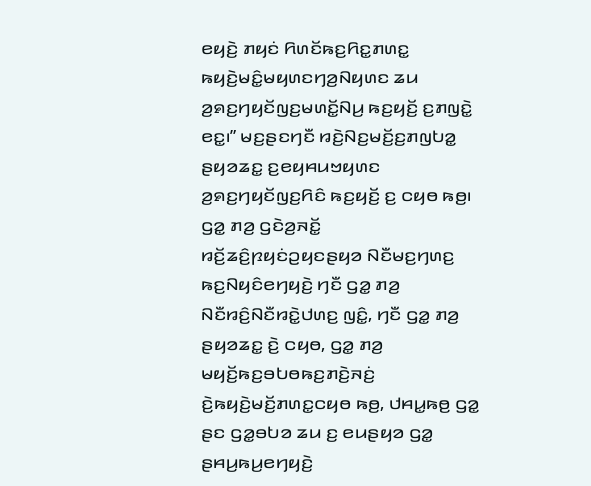ꤕꤟꤢꤧ꤬ ꤊꤟꤢꤦ ꤖꤛꤢꤩꤒꤢ꤬ꤖꤢ꤭ꤊꤛꤢ꤭ ꤒꤟꤢꤧ꤬ꤗꤢꤨ꤭ꤗꤟꤛꤢꤚꤤ꤬ꤡꤟꤛꤢ ꤘꤣ ꤤ꤬ꤎꤢ꤬ꤚꤟꤢꤩꤜꤢ꤬ꤗꤛꤢꤩ꤭ꤡꤣ꤬ ꤒꤢ꤬ꤟꤢꤩ꤬ ꤢ꤬ꤊꤜꤢꤧ꤭ ꤕꤢ꤭꤯” ꤗꤢ꤬ꤔꤢꤚꤢꤪ ꤙꤢꤧ꤬ꤡꤢ꤬ꤗꤢꤩ꤬ꤢ꤬ꤊꤜꤝꤤ꤭ ꤔꤟꤤꤘꤢ꤭ ꤢ꤬ꤕꤟꤌꤣꤠꤟꤛꤢ ꤤ꤬ꤎꤢ꤬ꤚꤟꤢꤩꤜꤢ꤬ꤖꤢꤨ ꤒꤢ꤬ꤟꤢꤩ꤬ ꤢ꤬ ꤍꤟꤥ ꤒꤥ꤬꤯
ꤞꤤ꤭ ꤊꤤ꤬ ꤞꤢꤧꤤ꤬ꤏꤢꤩ꤭ ꤙꤢꤩ꤬ꤘꤢꤨ꤬ꤐꤟꤢꤦꤑꤟꤢꤔꤟꤤ ꤡꤢꤪꤗꤢ꤬ꤚꤛꤢ꤬ ꤒꤢ꤬ꤡꤟꤢꤨꤕꤚꤟꤢꤧ꤬ ꤚꤢꤪ ꤞꤤ꤭ ꤊꤤ꤬ ꤡꤢꤪꤙꤢꤨ꤬ꤡꤢꤪꤙꤢꤧ꤭ꤓꤛꤢ꤬ ꤜꤢꤨ꤭, ꤚꤢꤪ ꤞꤤ꤭ ꤊꤤ꤬ ꤔꤟꤤꤘꤢ꤭ ꤢꤧ꤬ ꤍꤟꤥ, ꤞꤤ꤭ ꤊꤤ꤬ ꤗꤟꤢꤩ꤬ꤒꤢ꤬ꤋꤝꤥꤒꤢ꤬ꤊꤢꤧ꤬ꤏꤢꤦ꤬ ꤢꤧ꤬ꤒꤟꤢꤧ꤬ꤗꤢꤩ꤬ꤊꤛꤢ꤭ꤍꤟꤥ ꤒꤥ꤬, ꤓꤌꤣ꤭ꤒꤥ꤬ ꤞꤤ꤭ ꤔꤢ ꤞꤤ꤭ꤋꤝꤤ ꤘꤣ ꤢ꤬ ꤕꤣꤔꤟꤤ ꤞꤤ꤭ ꤔꤌꤣ꤬ꤒꤣ꤬ꤕꤚꤟꤢꤧ꤬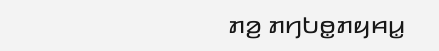ꤊꤤ꤬ ꤊꤚꤝꤥ꤭ꤊꤟꤌꤣ꤭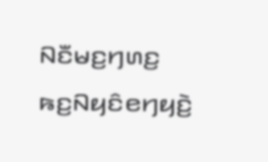ꤡꤢꤪꤗꤢ꤬ꤚꤛꤢ꤬ ꤒꤢ꤬ꤡꤟꤢꤨꤕꤚꤟꤢꤧ꤬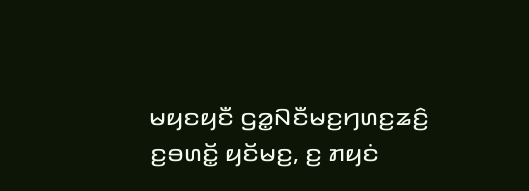ꤗꤟꤢꤟꤢꤪ ꤞꤤ꤭ꤡꤢꤪꤗꤢ꤬ꤚꤛꤢ꤬ꤘꤢꤨ꤬ ꤢ꤬ꤋꤛꤢꤩ꤭ ꤟꤢꤩꤗꤢ꤬, ꤢ꤬ ꤊꤟꤢꤦ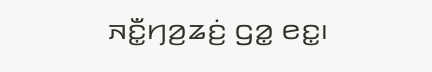ꤏꤢꤪ꤭ꤚꤤ꤬ꤘꤢꤦ꤬ ꤞꤤ꤭ ꤕꤢ꤭꤯